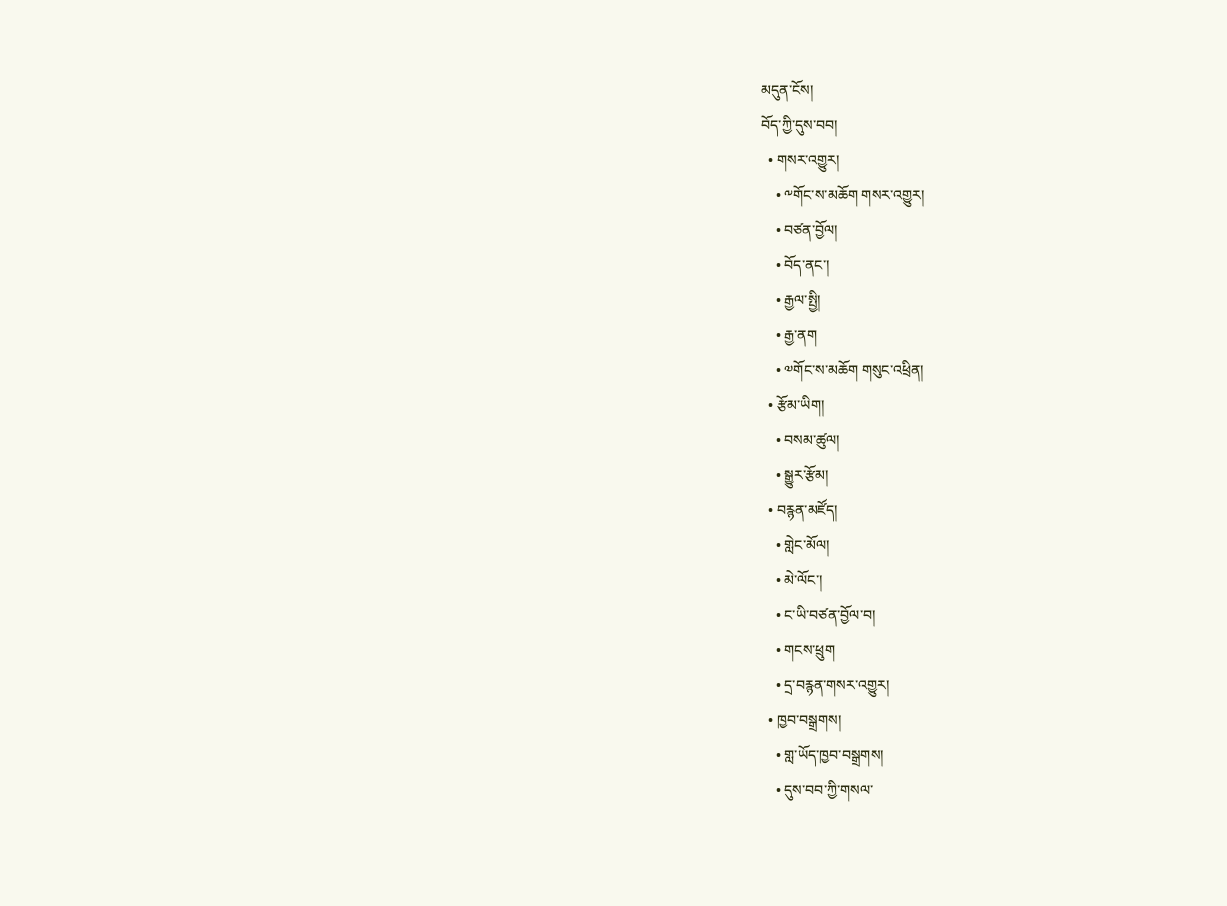མདུན་ངོས།
བོད་ཀྱི་དུས་བབ།
  • གསར་འགྱུར།
    • ༸གོང་ས་མཆོག གསར་འགྱུར།
    • བཙན་བྱོལ།
    • བོད་ནང་།
    • རྒྱལ་སྤྱི།
    • རྒྱ་ནག
    • ༧གོང་ས་མཆོག གསུང་འཕྲིན།
  • རྩོམ་ཡིག།
    • བསམ་ཚུལ།
    • སྒྱུར་རྩོམ།
  • བརྙན་མཛོད།
    • གླེང་མོལ།
    • མེ་ལོང་།
    • ང་ཡི་བཙན་བྱོལ་བ།
    • གངས་ཕྲུག
    • དྲ་བརྙན་གསར་འགྱུར།
  • ཁྱབ་བསྒྲགས།
    • གླ་ཡོད་ཁྱབ་བསྒྲགས།
    • དུས་བབ་ཀྱི་གསལ་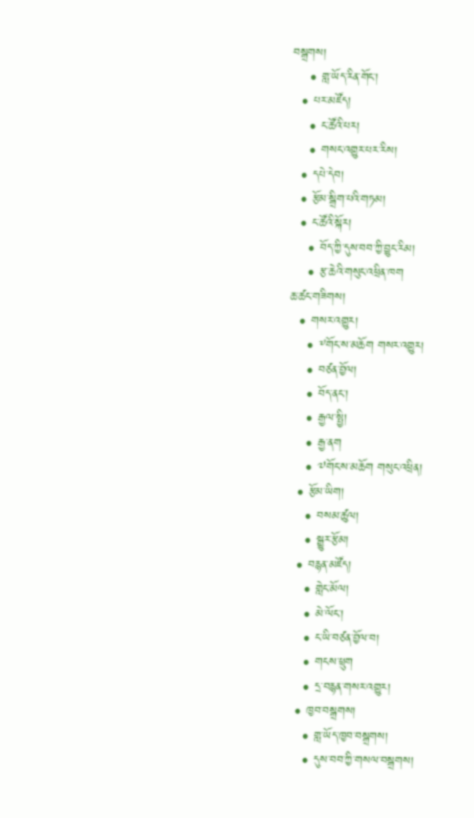བསྒྲགས།
    • གླ་ཡོད་རིན་གོང་།
  • པར་མཛོད།
    • ང་ཚོའི་པར།
    • གསང་འགྱུར་པར་རིས།
  • དཔེ་དེབ།
  • རྩོམ་སྒྲིག་པའི་གཏམ།
  • ང་ཚོའི་སྐོར།
    • བོད་ཀྱི་དུས་བབ་ཀྱི་བྱུང་རིམ།
    • རྩ་ཆེའི་གསུང་འཕྲིན་ཁག
ཆ་ཚང་གཟིགས།
  • གསར་འགྱུར།
    • ༸གོང་ས་མཆོག གསར་འགྱུར།
    • བཙན་བྱོལ།
    • བོད་ནང་།
    • རྒྱལ་སྤྱི།
    • རྒྱ་ནག
    • ༧གོང་ས་མཆོག གསུང་འཕྲིན།
  • རྩོམ་ཡིག།
    • བསམ་ཚུལ།
    • སྒྱུར་རྩོམ།
  • བརྙན་མཛོད།
    • གླེང་མོལ།
    • མེ་ལོང་།
    • ང་ཡི་བཙན་བྱོལ་བ།
    • གངས་ཕྲུག
    • དྲ་བརྙན་གསར་འགྱུར།
  • ཁྱབ་བསྒྲགས།
    • གླ་ཡོད་ཁྱབ་བསྒྲགས།
    • དུས་བབ་ཀྱི་གསལ་བསྒྲགས།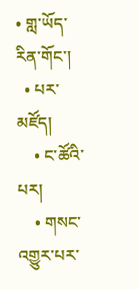• གླ་ཡོད་རིན་གོང་།
  • པར་མཛོད།
    • ང་ཚོའི་པར།
    • གསང་འགྱུར་པར་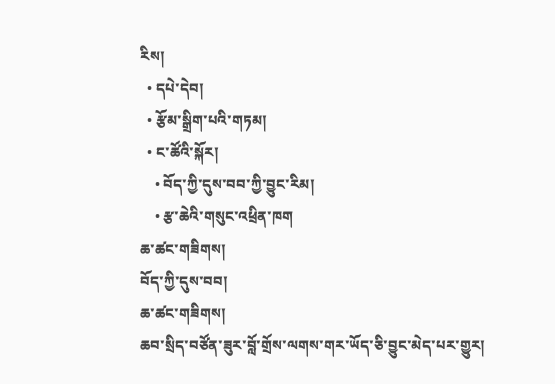རིས།
  • དཔེ་དེབ།
  • རྩོམ་སྒྲིག་པའི་གཏམ།
  • ང་ཚོའི་སྐོར།
    • བོད་ཀྱི་དུས་བབ་ཀྱི་བྱུང་རིམ།
    • རྩ་ཆེའི་གསུང་འཕྲིན་ཁག
ཆ་ཚང་གཟིགས།
བོད་ཀྱི་དུས་བབ།
ཆ་ཚང་གཟིགས།
ཆབ་སྲིད་བཙོན་ཟུར་བློ་གྲོས་ལགས་གར་ཡོད་ཅི་བྱུང་མེད་པར་གྱུར།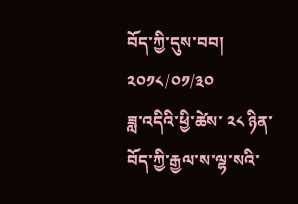བོད་ཀྱི་དུས་བབ།
༢༠༡༨/༠༡/༣༠
ཟླ་འདིའི་ཕྱི་ཚེས་ ༢༨ ཉིན་བོད་ཀྱི་རྒྱལ་ས་ལྷ་སའི་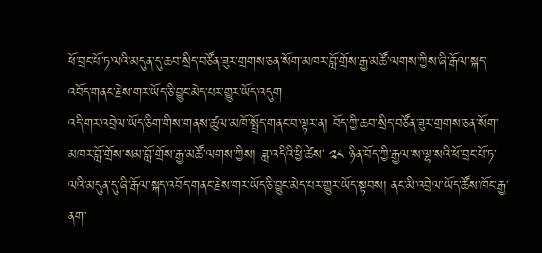ཕོ་བྲང་པོ་ཏ་ལའི་མདུན་དུ་ཆབ་སྲིད་བཙོན་ཟུར་གྲགས་ཅན་སོག་མཁར་བློ་གྲོས་རྒྱ་མཚོ་ལགས་ཀྱིས་ཞི་རྒོལ་སྐད་འབོད་གནང་རྗེས་གར་ཡོད་ཅི་བྱུང་མེད་པར་གྱུར་ཡོད་འདུག
འདི་གར་འབྲེལ་ཡོད་ཅིག་གིས་གནས་ཚུལ་མཁོ་སྤྲོད་གནང་བ་ལྟར་ན། བོད་ཀྱི་ཆབ་སྲིད་བཙོན་ཟུར་གྲགས་ཅན་སོག་མཁར་བློ་གྲོས་སམ་བློ་གྲོས་རྒྱ་མཚོ་ལགས་ཀྱིས། ཟླ་འདིའི་ཕྱི་ཚེས་ ༢༨ ཉིན་བོད་ཀྱི་རྒྱལ་ས་ལྷ་སའི་ཕོ་བྲང་པོ་ཏ་ལའི་མདུན་དུ་ཞི་རྒོལ་སྐད་འབོད་གནང་རྗེས་གར་ཡོད་ཅི་བྱུང་མེད་པར་གྱུར་ཡོད་སྟབས། ནང་མི་འབྲེལ་ཡོད་ཚོས་ཁོང་རྒྱ་ནག་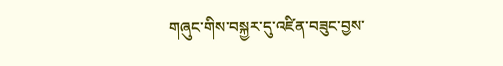གཞུང་གིས་བསྐྱར་དུ་འཛིན་བཟུང་བྱས་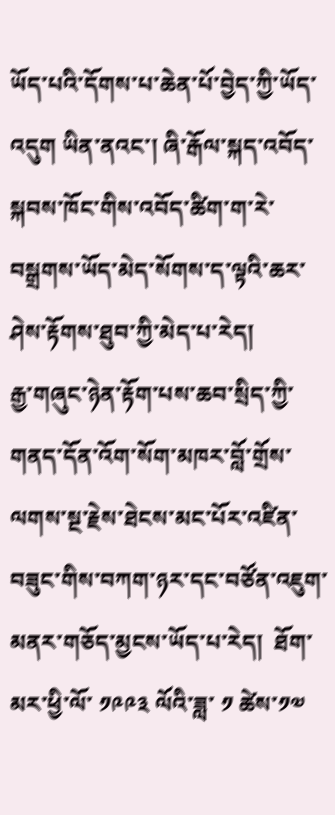ཡོད་པའི་དོགས་པ་ཆེན་པོ་བྱེད་ཀྱི་ཡོད་འདུག ཡིན་ནའང་། ཞི་རྒོལ་སྐད་འབོད་སྐབས་ཁོང་གིས་འབོད་ཚིག་ག་རེ་བསྒྲགས་ཡོད་མེད་སོགས་ད་ལྟའི་ཆར་ཤེས་རྟོགས་ཐུབ་ཀྱི་མེད་པ་རེད།
རྒྱ་གཞུང་ཉེན་རྟོག་པས་ཆབ་སྲིད་ཀྱི་གནད་དོན་འོག་སོག་མཁར་བློ་གྲོས་ལགས་སྔ་རྗེས་ཐེངས་མང་པོར་འཛིན་བཟུང་གིས་བཀག་ཉར་དང་བཙོན་འཇུག་མནར་གཅོད་མྱངས་ཡོད་པ་རེད།  ཐོག་མར་ཕྱི་ལོ་ ༡༩༩༣ ལོའི་ཟླ་ ༡ ཚེས་༡༧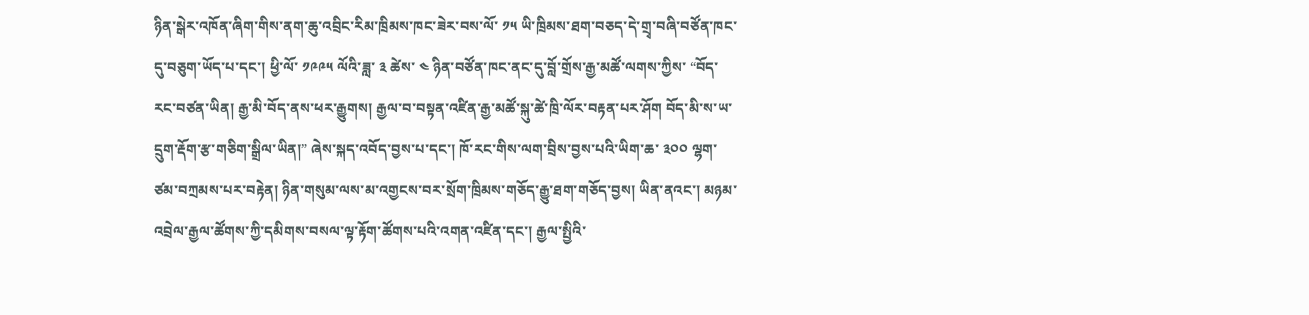ཉིན་སྒེར་འཁོན་ཞིག་གིས་ནག་ཆུ་འབྲིང་རིམ་ཁྲིམས་ཁང་ཟེར་བས་ལོ་ ༡༥ ཡི་ཁྲིམས་ཐག་བཅད་དེ་གྲྭ་བཞི་བཙོན་ཁང་དུ་བཅུག་ཡོད་པ་དང་། ཕྱི་ལོ་ ༡༩༩༥ ལོའི་ཟླ་ ༣ ཚེས་ ༤ ཉིན་བཙོན་ཁང་ནང་དུ་བློ་གྲོས་རྒྱ་མཚོ་ལགས་ཀྱིས་ “བོད་རང་བཙན་ཡིན། རྒྱ་མི་བོད་ནས་ཕར་རྒྱུགས། རྒྱལ་བ་བསྟན་འཛིན་རྒྱ་མཚོ་སྐུ་ཚེ་ཁྲི་ལོར་བརྟན་པར་ཤོག བོད་མི་ས་ཡ་དྲུག་རྡོག་རྩ་གཅིག་སྒྲིལ་ཡིན།” ཞེས་སྐད་འབོད་བྱས་པ་དང་། ཁོ་རང་གིས་ལག་བྲིས་བྱས་པའི་ཡིག་ཆ་ ༣༠༠ ལྷག་ཙམ་བཀྲམས་པར་བརྟེན། ཉིན་གསུམ་ལས་མ་འགྱངས་བར་སྲོག་ཁྲིམས་གཅོད་རྒྱུ་ཐག་གཅོད་བྱས། ཡིན་ནའང་། མཉམ་འབྲེལ་རྒྱལ་ཚོགས་ཀྱི་དམིགས་བསལ་ལྟ་རྟོག་ཚོགས་པའི་འགན་འཛིན་དང་། རྒྱལ་སྤྱིའི་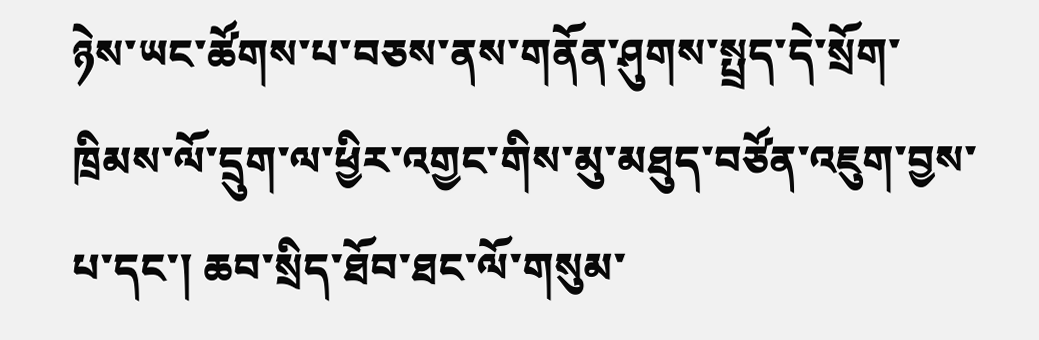ཉེས་ཡང་ཚོགས་པ་བཅས་ནས་གནོན་ཤུགས་སྤྲད་དེ་སྲོག་ཁྲིམས་ལོ་དྲུག་ལ་ཕྱིར་འགྱང་གིས་མུ་མཐུད་བཙོན་འཇུག་བྱས་པ་དང་། ཆབ་སྲིད་ཐོབ་ཐང་ལོ་གསུམ་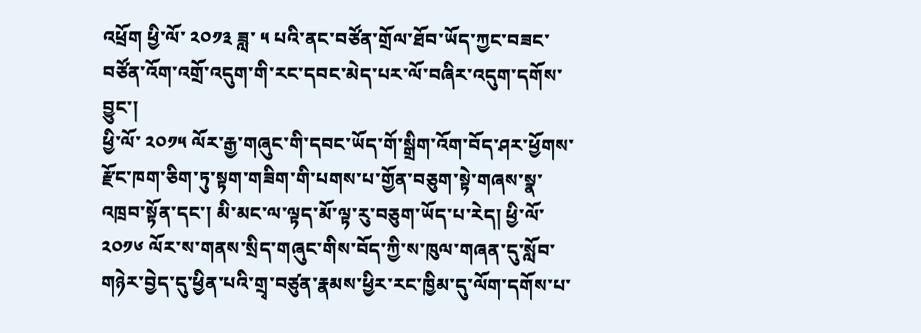འཕྲོག ཕྱི་ལོ་ ༢༠༡༣ ཟླ་ ༥ པའི་ནང་བཙོན་གྲོལ་ཐོབ་ཡོད་ཀྱང་བཟང་བཙོན་འོག་འགྲོ་འདུག་གི་རང་དབང་མེད་པར་ལོ་བཞིར་འདུག་དགོས་བྱུང་།
ཕྱི་ལོ་ ༢༠༡༥ ལོར་རྒྱ་གཞུང་གི་དབང་ཡོད་གོ་སྒྲིག་འོག་བོད་ཤར་ཕྱོགས་རྫོང་ཁག་ཅིག་ཏུ་སྟག་གཟིག་གི་པགས་པ་གྱོན་བཅུག་སྟེ་གཞས་སྣ་འཁྲབ་སྟོན་དང་། མི་མང་ལ་ལྟད་མོ་ལྟ་རུ་བཅུག་ཡོད་པ་རེད། ཕྱི་ལོ་ ༢༠༡༦ ལོར་ས་གནས་སྲིད་གཞུང་གིས་བོད་ཀྱི་ས་ཁུལ་གཞན་དུ་སློབ་གཉེར་བྱེད་དུ་ཕྱིན་པའི་གྲྭ་བཙུན་རྣམས་ཕྱིར་རང་ཁྱིམ་དུ་ལོག་དགོས་པ་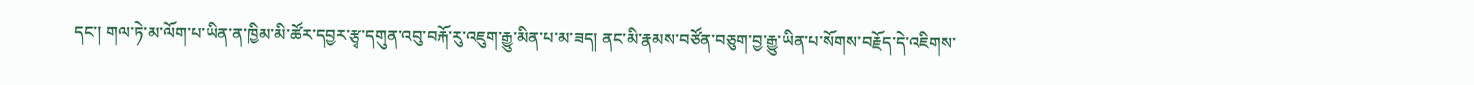དང་། གལ་ཏེ་མ་ལོག་པ་ཡིན་ན་ཁྱིམ་མི་ཚོར་དབྱར་རྩྭ་དགུན་འབུ་བརྐོ་རུ་འཇུག་རྒྱུ་མིན་པ་མ་ཟད། ནང་མི་རྣམས་བཙོན་བཅུག་བྱ་རྒྱུ་ཡིན་པ་སོགས་བརྗོད་དེ་འཇིགས་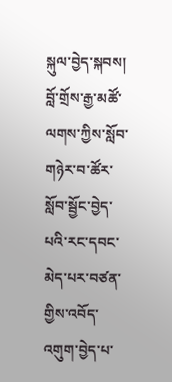སྐུལ་བྱེད་སྐབས། བློ་གྲོས་རྒྱ་མཚོ་ལགས་ཀྱིས་སློབ་གཉེར་བ་ཚོར་སློབ་སྦྱོང་བྱེད་པའི་རང་དབང་མེད་པར་བཙན་གྱིས་འབོད་འགུག་བྱེད་པ་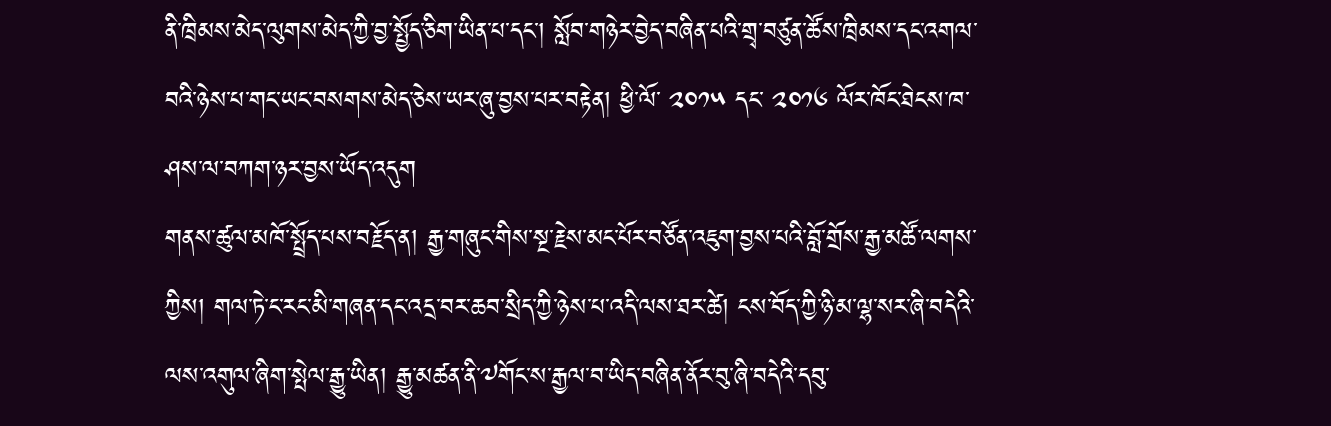ནི་ཁྲིམས་མེད་ལུགས་མེད་ཀྱི་བྱ་སྤྱོད་ཅིག་ཡིན་པ་དང་། སློབ་གཉེར་བྱེད་བཞིན་པའི་གྲྭ་བཙུན་ཚོས་ཁྲིམས་དང་འགལ་བའི་ཉེས་པ་གང་ཡང་བསགས་མེད་ཅེས་ཡར་ཞུ་བྱས་པར་བརྟེན། ཕྱི་ལོ་ ༢༠༡༥ དང་ ༢༠༡༦ ལོར་ཁོང་ཐེངས་ཁ་ཤས་ལ་བཀག་ཉར་བྱས་ཡོད་འདུག
གནས་ཚུལ་མཁོ་སྤྲོད་པས་བརྗོད་ན། རྒྱ་གཞུང་གིས་སྔ་རྗེས་མང་པོར་བཙོན་འཇུག་བྱས་པའི་བློ་གྲོས་རྒྱ་མཚོ་ལགས་ཀྱིས། གལ་ཏེ་ང་རང་མི་གཞན་དང་འདྲ་བར་ཆབ་སྲིད་ཀྱི་ཉེས་པ་འདི་ལས་ཐར་ཚེ། ངས་བོད་ཀྱི་ཉི་མ་ལྷ་སར་ཞི་བདེའི་ལས་འགུལ་ཞིག་སྤེལ་རྒྱུ་ཡིན། རྒྱུ་མཚན་ནི་༧གོང་ས་རྒྱལ་བ་ཡིད་བཞིན་ནོར་བུ་ཞི་བདེའི་དབུ་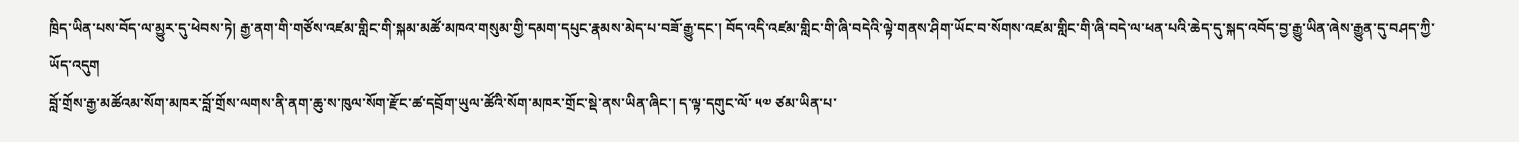ཁྲིད་ཡིན་པས་བོད་ལ་མྱུར་དུ་ཕེབས་ཏེ། རྒྱ་ནག་གི་གཙོས་འཛམ་གླིང་གི་སྐམ་མཚོ་མཁའ་གསུམ་གྱི་དམག་དཔུང་རྣམས་མེད་པ་བཟོ་རྒྱུ་དང་། བོད་འདི་འཛམ་གླིང་གི་ཞི་བདེའི་ལྟེ་གནས་ཤིག་ཡོང་བ་སོགས་འཛམ་གླིང་གི་ཞི་བདེ་ལ་ཕན་པའི་ཆེད་དུ་སྐད་འབོད་བྱ་རྒྱུ་ཡིན་ཞེས་རྒྱུན་དུ་བཤད་ཀྱི་ཡོད་འདུག
བློ་གྲོས་རྒྱ་མཚོའམ་སོག་མཁར་བློ་གྲོས་ལགས་ནི་ནག་ཆུ་ས་ཁུལ་སོག་རྫོང་ཚ་དབྲོག་ཡུལ་ཚོའི་སོག་མཁར་གྲོང་སྡེ་ནས་ཡིན་ཞིང་། ད་ལྟ་དགུང་ལོ་ ༥༧ ཙམ་ཡིན་པ་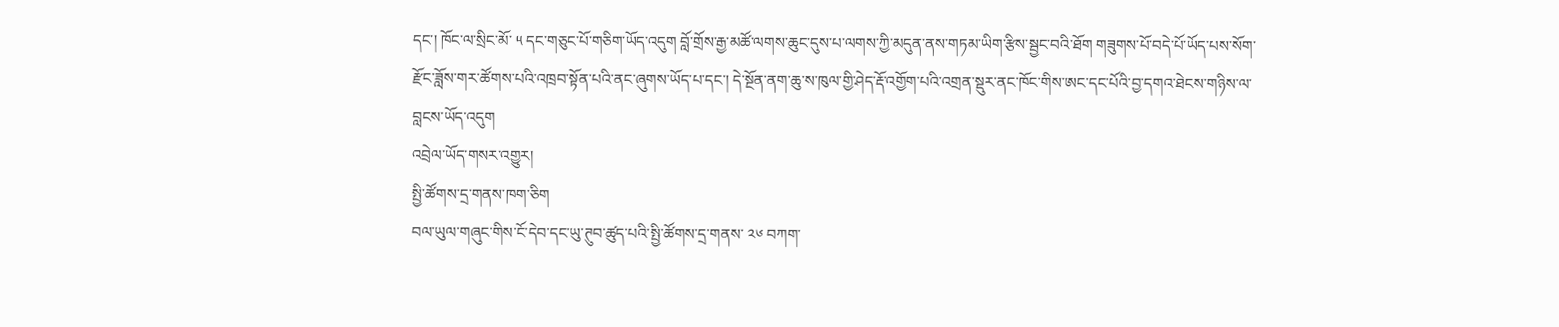དང་། ཁོང་ལ་སྲིང་མོ་ ༥ དང་གཅུང་པོ་གཅིག་ཡོད་འདུག བློ་གྲོས་རྒྱ་མཚོ་ལགས་ཆུང་དུས་པ་ལགས་ཀྱི་མདུན་ནས་གཏམ་ཡིག་རྩིས་སྦྱང་བའི་ཐོག གཟུགས་པོ་བདེ་པོ་ཡོད་པས་སོག་རྫོང་ཟློས་གར་ཚོགས་པའི་འཁྲབ་སྟོན་པའི་ནང་ཞུགས་ཡོད་པ་དང་། དེ་སྔོན་ནག་ཆུ་ས་ཁུལ་གྱི་ཤེད་རྡོ་འགྱོག་པའི་འགྲན་སྡུར་ནང་ཁོང་གིས་ཨང་དང་པོའི་བྱ་དགའ་ཐེངས་གཉིས་ལ་བླངས་ཡོད་འདུག
འབྲེལ་ཡོད་གསར་འགྱུར།
སྤྱི་ཚོགས་དྲ་གནས་ཁག་ཅིག
བལ་ཡུལ་གཞུང་གིས་ངོ་དེབ་དང་ཡུ་ཊུབ་ཚུད་པའི་སྤྱི་ཚོགས་དྲ་གནས་ ༢༦ བཀག་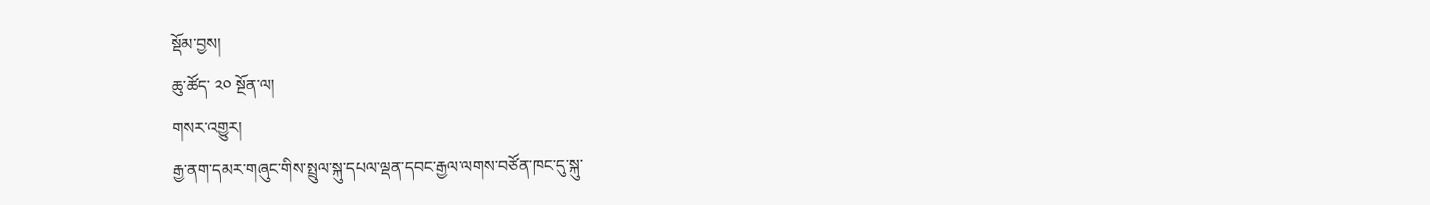སྡོམ་བྱས།
ཆུ་ཚོད་ ༢༠ སྔོན་ལ།
གསར་འགྱུར།
རྒྱ་ནག་དམར་གཞུང་གིས་སྤྲུལ་སྐུ་དཔལ་ལྡན་དབང་རྒྱལ་ལགས་བཙོན་ཁང་དུ་སྐུ་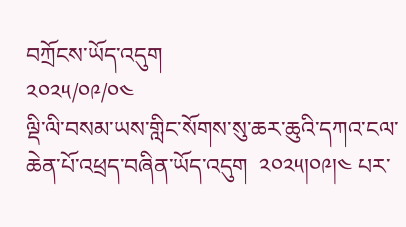བཀྲོངས་ཡོད་འདུག
༢༠༢༥/༠༩/༠༤
ལྡི་ལི་བསམ་ཡས་གླིང་སོགས་སུ་ཆར་ཆུའི་དཀའ་ངལ་ཆེན་པོ་འཕྲད་བཞིན་ཡོད་འདུག  ༢༠༢༥།༠༩།༤ པར་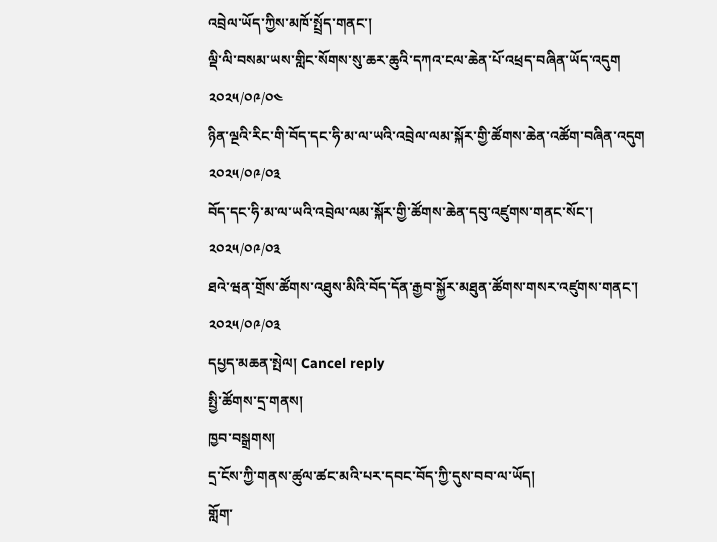འབྲེལ་ཡོད་ཀྱིས་མཁོ་སྤྲོད་གནང་།
ལྡི་ལི་བསམ་ཡས་གླིང་སོགས་སུ་ཆར་ཆུའི་དཀའ་ངལ་ཆེན་པོ་འཕྲད་བཞིན་ཡོད་འདུག
༢༠༢༥/༠༩/༠༤
ཉིན་ལྔའི་རིང་གི་བོད་དང་ཧི་མ་ལ་ཡའི་འབྲེལ་ལམ་སྐོར་གྱི་ཚོགས་ཆེན་འཚོག་བཞིན་འདུག
༢༠༢༥/༠༩/༠༣
བོད་དང་ཧི་མ་ལ་ཡའི་འབྲེལ་ལམ་སྐོར་གྱི་ཚོགས་ཆེན་དབུ་འཛུགས་གནང་སོང་།
༢༠༢༥/༠༩/༠༣
ཐའེ་ཝན་གྲོས་ཚོགས་འཐུས་མིའི་བོད་དོན་རྒྱབ་སྐྱོར་མཐུན་ཚོགས་གསར་འཛུགས་གནང་།
༢༠༢༥/༠༩/༠༣
དཔྱད་མཆན་སྤེལ། Cancel reply
སྤྱི་ཚོགས་དྲ་གནས།
ཁྱབ་བསྒྲགས།
དྲ་ངོས་ཀྱི་གནས་ཚུལ་ཚང་མའི་པར་དབང་བོད་ཀྱི་དུས་བབ་ལ་ཡོད།
གློག་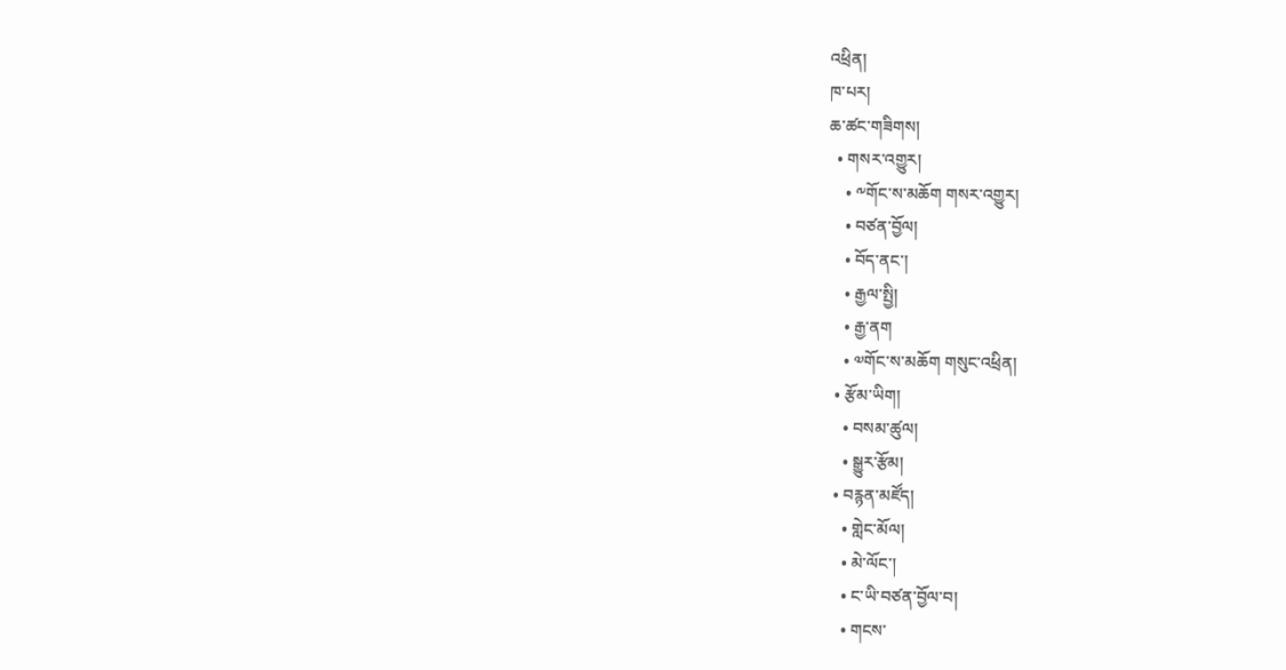འཕྲིན།
ཁ་པར།
ཆ་ཚང་གཟིགས།
  • གསར་འགྱུར།
    • ༸གོང་ས་མཆོག གསར་འགྱུར།
    • བཙན་བྱོལ།
    • བོད་ནང་།
    • རྒྱལ་སྤྱི།
    • རྒྱ་ནག
    • ༧གོང་ས་མཆོག གསུང་འཕྲིན།
  • རྩོམ་ཡིག།
    • བསམ་ཚུལ།
    • སྒྱུར་རྩོམ།
  • བརྙན་མཛོད།
    • གླེང་མོལ།
    • མེ་ལོང་།
    • ང་ཡི་བཙན་བྱོལ་བ།
    • གངས་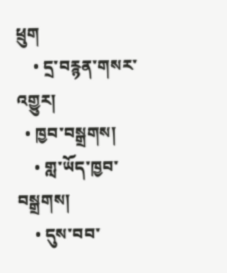ཕྲུག
    • དྲ་བརྙན་གསར་འགྱུར།
  • ཁྱབ་བསྒྲགས།
    • གླ་ཡོད་ཁྱབ་བསྒྲགས།
    • དུས་བབ་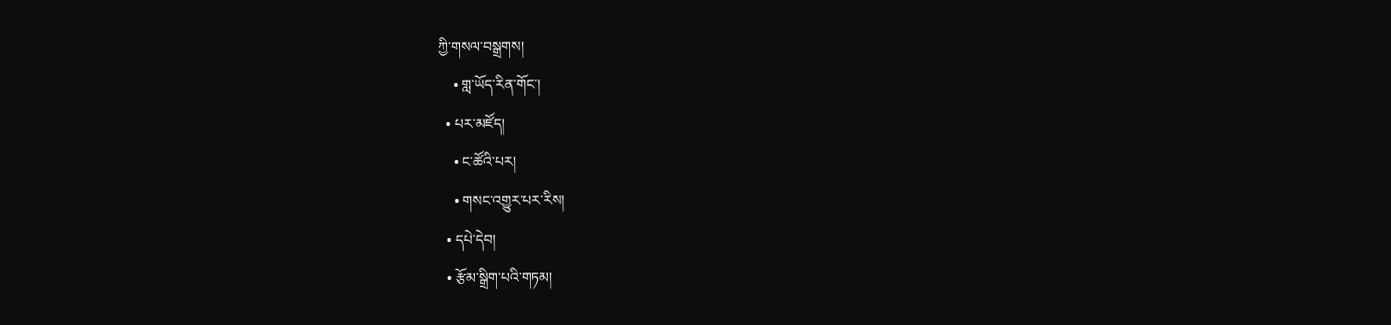ཀྱི་གསལ་བསྒྲགས།
    • གླ་ཡོད་རིན་གོང་།
  • པར་མཛོད།
    • ང་ཚོའི་པར།
    • གསང་འགྱུར་པར་རིས།
  • དཔེ་དེབ།
  • རྩོམ་སྒྲིག་པའི་གཏམ།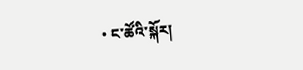• ང་ཚོའི་སྐོར།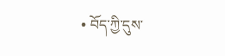• བོད་ཀྱི་དུས་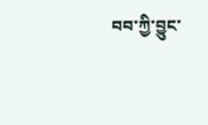བབ་ཀྱི་བྱུང་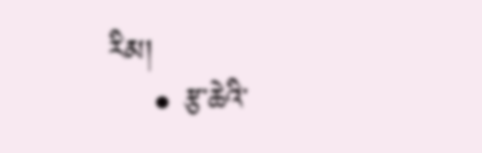རིམ།
    • རྩ་ཆེའི་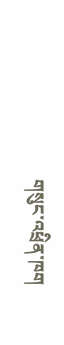གསུང་འཕྲིན་ཁག